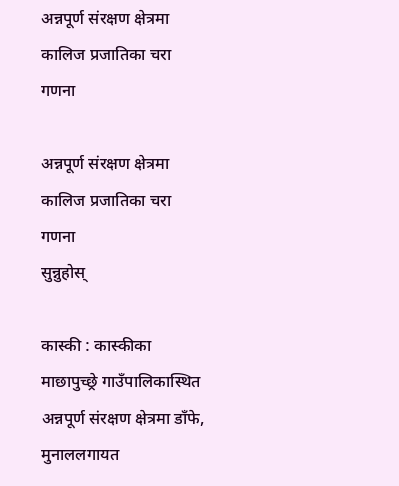अन्नपूर्ण संरक्षण क्षेत्रमा कालिज प्रजातिका चरा गणना

अन्नपूर्ण संरक्षण क्षेत्रमा कालिज प्रजातिका चरा गणना
सुन्नुहोस्

कास्की : कास्कीका माछापुच्छ्रे गाउँपालिकास्थित अन्नपूर्ण संरक्षण क्षेत्रमा डाँफे, मुनाललगायत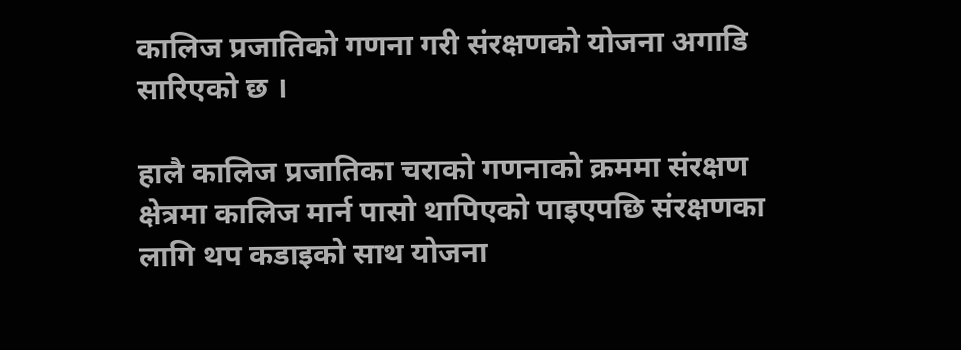कालिज प्रजातिको गणना गरी संरक्षणको योजना अगाडि सारिएको छ ।

हालै कालिज प्रजातिका चराको गणनाको क्रममा संरक्षण क्षेत्रमा कालिज मार्न पासो थापिएको पाइएपछि संरक्षणका लागि थप कडाइको साथ योजना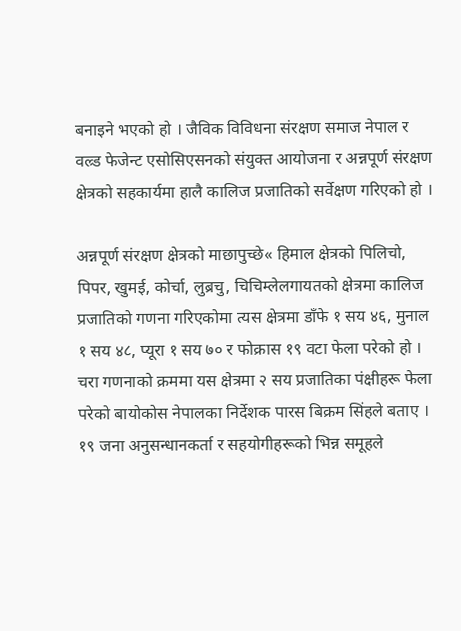बनाइने भएको हो । जैविक विविधना संरक्षण समाज नेपाल र वल्र्ड फेजेन्ट एसोसिएसनको संयुक्त आयोजना र अन्नपूर्ण संरक्षण क्षेत्रको सहकार्यमा हालै कालिज प्रजातिको सर्वेक्षण गरिएको हो ।

अन्नपूर्ण संरक्षण क्षेत्रको माछापुच्छे« हिमाल क्षेत्रको पिलिचो, पिपर, खुमई, कोर्चा, लुब्रचु, चिचिम्लेलगायतको क्षेत्रमा कालिज प्रजातिको गणना गरिएकोमा त्यस क्षेत्रमा डाँफे १ सय ४६, मुनाल १ सय ४८, प्यूरा १ सय ७० र फोक्रास १९ वटा फेला परेको हो । चरा गणनाको क्रममा यस क्षेत्रमा २ सय प्रजातिका पंक्षीहरू फेला परेको बायोकोस नेपालका निर्देशक पारस बिक्रम सिंहले बताए । १९ जना अनुसन्धानकर्ता र सहयोगीहरूको भिन्न समूहले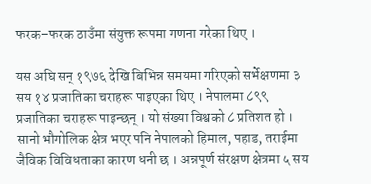फरक–फरक ठाउँमा संयुक्त रूपमा गणना गरेका थिए ।

यस अघि सन् १९७६ देखि बिभिन्न समयमा गरिएको सर्भेक्षणमा ३ सय १४ प्रजातिका चराहरू पाइएका थिए । नेपालमा ८९९ प्रजातिका चराहरू पाइन्छन् । यो संख्या विश्वको ८ प्रतिशत हो । सानो भौगोलिक क्षेत्र भएर पनि नेपालको हिमाल, पहाड, तराईमा जैविक विविधताका कारण धनी छ । अन्नपूर्ण संरक्षण क्षेत्रमा ५ सय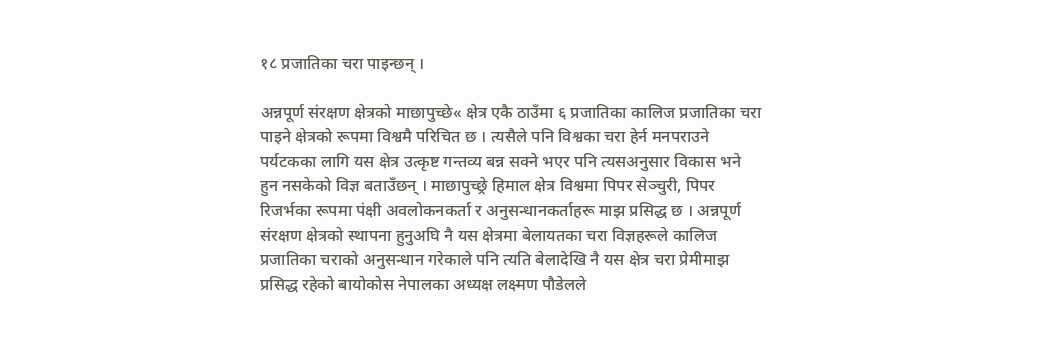१८ प्रजातिका चरा पाइन्छन् ।

अन्नपूर्ण संरक्षण क्षेत्रको माछापुच्छे« क्षेत्र एकै ठाउँमा ६ प्रजातिका कालिज प्रजातिका चरा पाइने क्षेत्रको रूपमा विश्वमै परिचित छ । त्यसैले पनि विश्वका चरा हेर्न मनपराउने पर्यटकका लागि यस क्षेत्र उत्कृष्ट गन्तव्य बन्न सक्ने भएर पनि त्यसअनुसार विकास भने हुन नसकेको विज्ञ बताउँछन् । माछापुच्छ्रे हिमाल क्षेत्र विश्वमा पिपर सेञ्चुरी, पिपर रिजर्भका रूपमा पंक्षी अवलोकनकर्ता र अनुसन्धानकर्ताहरू माझ प्रसिद्ध छ । अन्नपूर्ण संरक्षण क्षेत्रको स्थापना हुनुअघि नै यस क्षेत्रमा बेलायतका चरा विज्ञहरूले कालिज प्रजातिका चराको अनुसन्धान गरेकाले पनि त्यति बेलादेखि नै यस क्षेत्र चरा प्रेमीमाझ प्रसिद्ध रहेको बायोकोस नेपालका अध्यक्ष लक्ष्मण पौडेलले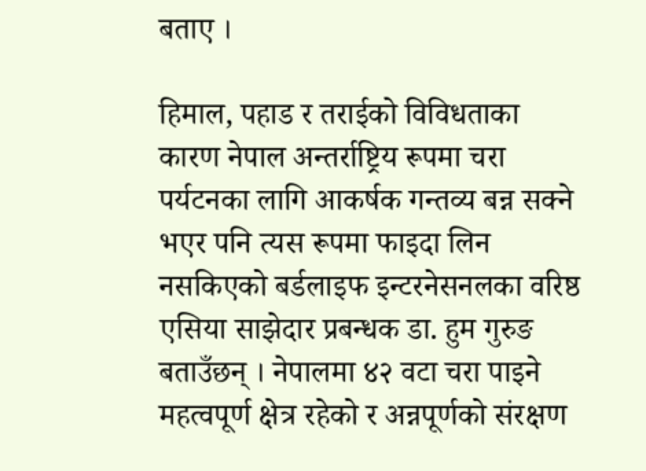बताए ।

हिमाल, पहाड र तराईको विविधताका कारण नेपाल अन्तर्राष्ट्रिय रूपमा चरा पर्यटनका लागि आकर्षक गन्तव्य बन्न सक्ने भएर पनि त्यस रूपमा फाइदा लिन नसकिएको बर्डलाइफ इन्टरनेसनलका वरिष्ठ एसिया साझेदार प्रबन्धक डा. हुम गुरुङ बताउँछन् । नेपालमा ४२ वटा चरा पाइने महत्वपूर्ण क्षेत्र रहेको र अन्नपूर्णको संरक्षण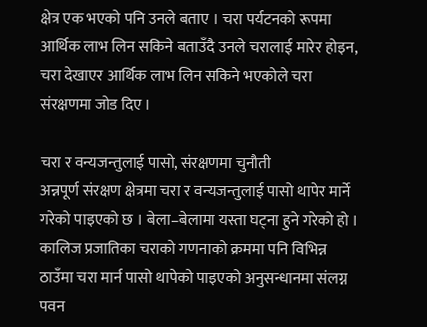क्षेत्र एक भएको पनि उनले बताए । चरा पर्यटनको रूपमा आर्थिक लाभ लिन सकिने बताउँदै उनले चरालाई मारेर होइन, चरा देखाएर आर्थिक लाभ लिन सकिने भएकोले चरा संरक्षणमा जोड दिए ।

चरा र वन्यजन्तुलाई पासो, संरक्षणमा चुनौती
अन्नपूर्ण संरक्षण क्षेत्रमा चरा र वन्यजन्तुलाई पासो थापेर मार्ने गरेको पाइएको छ । बेला–बेलामा यस्ता घट्ना हुने गरेको हो । कालिज प्रजातिका चराको गणनाको क्रममा पनि विभिन्न ठाउँमा चरा मार्न पासो थापेको पाइएको अनुसन्धानमा संलग्न पवन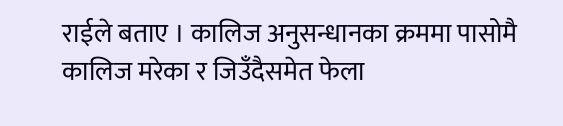राईले बताए । कालिज अनुसन्धानका क्रममा पासोमै कालिज मरेका र जिउँदैसमेत फेला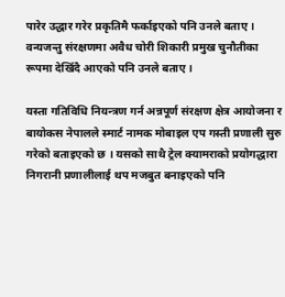पारेर उद्धार गरेर प्रकृतिमै फर्काइएको पनि उनले बताए । वन्यजन्तु संरक्षणमा अवैध चोरी शिकारी प्रमुख चुनौतीका रूपमा देखिँदै आएको पनि उनले बताए ।

यस्ता गतिविधि नियन्त्रण गर्न अन्नपूर्ण संरक्षण क्षेत्र आयोजना र बायोकस नेपालले स्मार्ट नामक मोबाइल एप गस्ती प्रणाली सुरु गरेको बताइएको छ । यसको साथै ट्रेल क्यामराको प्रयोगद्धारा निगरानी प्रणालीलाई थप मजबुत बनाइएको पनि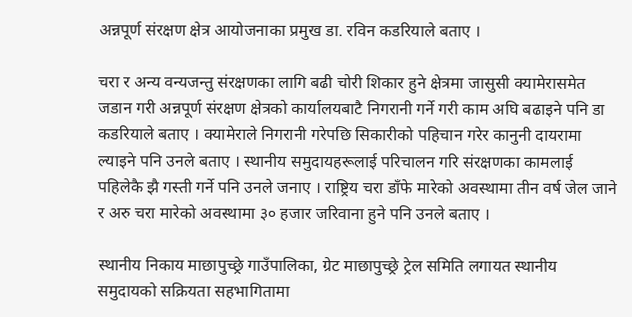अन्नपूर्ण संरक्षण क्षेत्र आयोजनाका प्रमुख डा. रविन कडरियाले बताए ।

चरा र अन्य वन्यजन्तु संरक्षणका लागि बढी चोरी शिकार हुने क्षेत्रमा जासुसी क्यामेरासमेत जडान गरी अन्नपूर्ण संरक्षण क्षेत्रको कार्यालयबाटै निगरानी गर्ने गरी काम अघि बढाइने पनि डा कडरियाले बताए । क्यामेराले निगरानी गरेपछि सिकारीको पहिचान गरेर कानुनी दायरामा ल्याइने पनि उनले बताए । स्थानीय समुदायहरूलाई परिचालन गरि संरक्षणका कामलाई पहिलेकै झै गस्ती गर्ने पनि उनले जनाए । राष्ट्रिय चरा डाँफे मारेको अवस्थामा तीन वर्ष जेल जाने र अरु चरा मारेको अवस्थामा ३० हजार जरिवाना हुने पनि उनले बताए ।

स्थानीय निकाय माछापुच्छ्रे गाउँपालिका, ग्रेट माछापुच्छ्रे ट्रेल समिति लगायत स्थानीय समुदायको सक्रियता सहभागितामा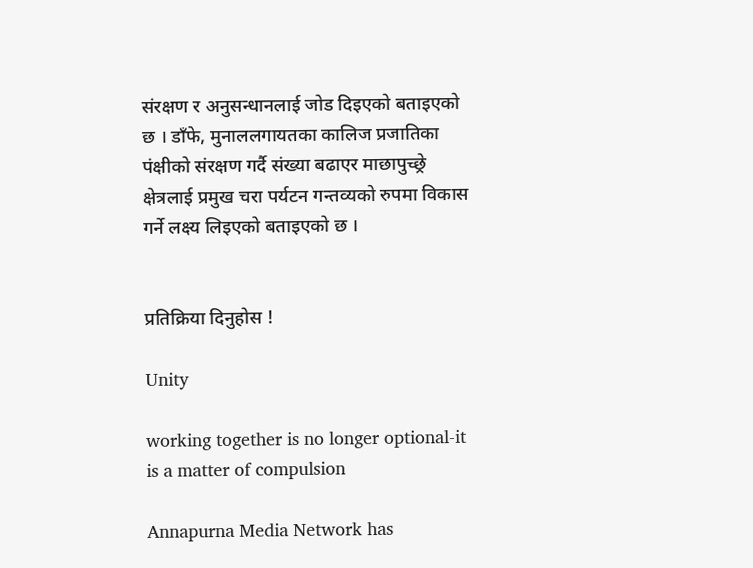संरक्षण र अनुसन्धानलाई जोड दिइएको बताइएको छ । डाँफे, मुनाललगायतका कालिज प्रजातिका पंक्षीको संरक्षण गर्दै संख्या बढाएर माछापुच्छ्रे क्षेत्रलाई प्रमुख चरा पर्यटन गन्तव्यको रुपमा विकास गर्ने लक्ष्य लिइएको बताइएको छ ।


प्रतिक्रिया दिनुहोस !

Unity

working together is no longer optional-it is a matter of compulsion

Annapurna Media Network has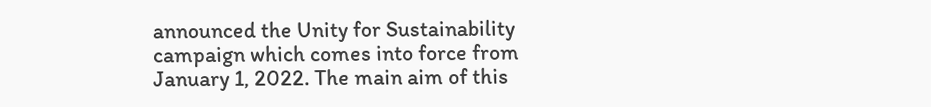announced the Unity for Sustainability campaign which comes into force from January 1, 2022. The main aim of this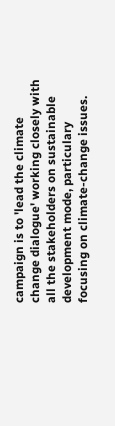campaign is to 'lead the climate change dialogue' working closely with all the stakeholders on sustainable development mode, particulary focusing on climate-change issues.